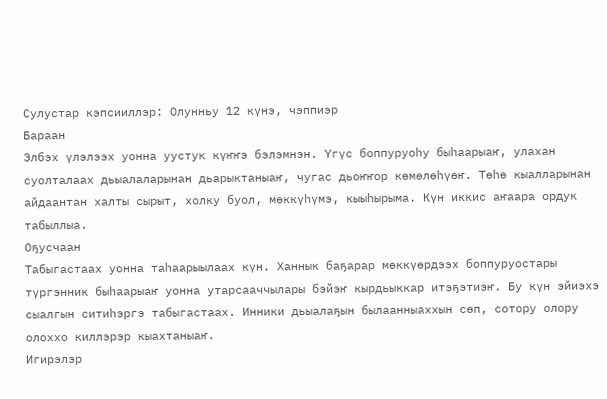Сулустар кэпсииллэр: Олунньу 12 күнэ, чэппиэр
Бараан
Элбэх үлэлээх уонна уустук күҥҥэ бэлэмнэн. Үгүс боппуруоһу быһаарыаҥ, улахан суолталаах дьыалаларынан дьарыктаныаҥ, чугас дьоҥҥор көмөлөһүөҥ. Төһө кыалларынан айдаантан халты сырыт, холку буол, мөккүһүмэ, кыыһырыма. Күн иккис аҥаара ордук табыллыа.
Оҕусчаан
Табыгастаах уонна таһаарыылаах күн. Ханнык баҕарар мөккүөрдээх боппуруостары түргэнник быһаарыаҥ уонна утарсааччылары бэйэҥ кырдьыккар итэҕэтиэҥ. Бу күн эйиэхэ сыалгын ситиһэргэ табыгастаах. Инники дьыалаҕын былаанныаххын сөп, сотору олору олоххо киллэрэр кыахтаныаҥ.
Игирэлэр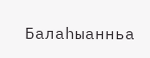Балаһыанньа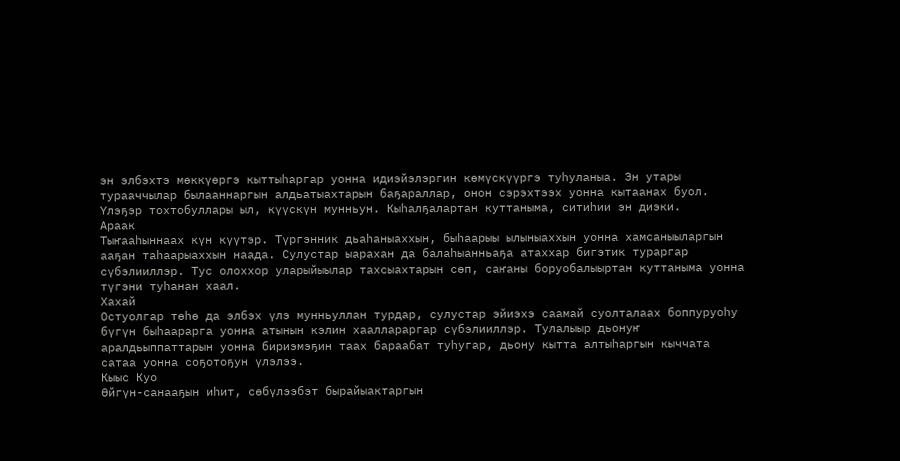эн элбэхтэ мөккүөргэ кыттыһаргар уонна идиэйэлэргин көмүскүүргэ туһуланыа. Эн утары турааччылар былааннаргын алдьатыахтарын баҕараллар, онон сэрэхтээх уонна кытаанах буол. Үлэҕэр тохтобуллары ыл, күүскүн мунньун. Кыһалҕалартан куттаныма, ситиһии эн диэки.
Араак
Тыҥааһыннаах күн күүтэр. Түргэнник дьаһаныаххын, быһаарыы ылыныаххын уонна хамсаныыларгын ааҕан таһаарыаххын наада. Сулустар ыарахан да балаһыанньаҕа атаххар бигэтик тураргар сүбэлииллэр. Тус олоххор уларыйыылар тахсыахтарын сөп, саҥаны боруобалыыртан куттаныма уонна түгэни туһанан хаал.
Хахай
Остуолгар төһө да элбэх үлэ мунньуллан турдар, сулустар эйиэхэ саамай суолталаах боппуруоһу бүгүн быһаарарга уонна атынын кэлин хааллараргар сүбэлииллэр. Тулалыыр дьонуҥ аралдьыппаттарын уонна бириэмэҕин таах бараабат туһугар, дьону кытта алтыһаргын кыччата сатаа уонна соҕотоҕун үлэлээ.
Кыыс Куо
Өйгүн-санааҕын иһит, сөбүлээбэт бырайыактаргын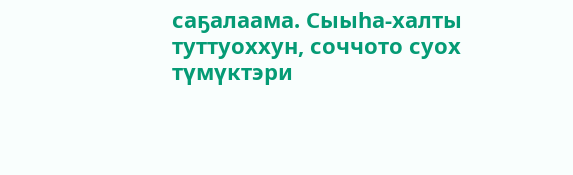саҕалаама. Сыыһа-халты туттуоххун, соччото суох түмүктэри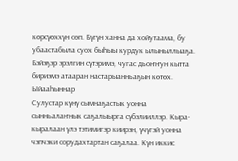көрсүөххүн сөп. Бүгүн ханна да хойутаама, бу убаастабыла суох быһыы курдук ылыныллыаҕа. Бэйэҕэр эрэлгин сүтэримэ, чугас дьоҥҥун кытта бириэмэ атааран настарыанньаҕын көтөх.
Ыйааһыннар
Сулустар күнү сымнаҕастык уонна сынньалаҥнык саҕалыырга сүбэлииллэр. Кыра-кыралаан үлэ тэтимигэр киирэн, үчүгэй уонна чэпчэки сорудахтартан саҕалаа. Күн иккис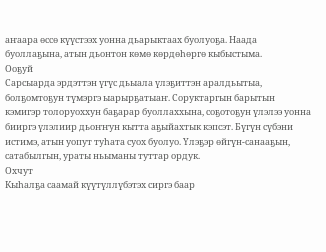аҥаара өссө күүстээх уонна дьарыктаах буолуоҕа. Наада буоллаҕына, атын дьонтон көмө көрдөһөргө кыбыстыма.
Ооҕуй
Сарсыарда эрдэттэн үгүс дьыала үлэҕиттэн аралдьытыа, болҕомтоҕун түмэргэ ыарырҕатыаҥ. Соруктаргын барытын кэмигэр толоруоххун баҕарар буоллаххына, соҕотоҕун үлэлээ уонна бииргэ үлэлиир дьоҥҥун кытта аҕыйахтык кэпсэт. Бүгүн сүбэни истимэ, атын уопут туһата суох буолуо. Үлэҕэр өйгүн-санааҕын, сатабылгын, ураты ньыманы туттар ордук.
Охчут
Кыһалҕа саамай күүтүллүбэтэх сиргэ баар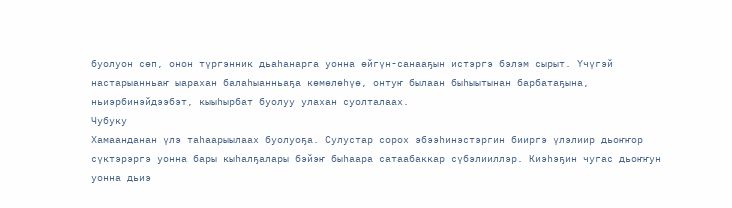буолуон сөп, онон түргэнник дьаһанарга уонна өйгүн-санааҕын истэргэ бэлэм сырыт. Үчүгэй настарыанньаҥ ыарахан балаһыанньаҕа көмөлөһүө, онтуҥ былаан быһыытынан барбатаҕына, ньиэрбинэйдээбэт, кыыһырбат буолуу улахан суолталаах.
Чубуку
Хамаанданан үлэ таһаарыылаах буолуоҕа. Сулустар сорох эбээһинэстэргин бииргэ үлэлиир дьоҥҥор сүктэрэргэ уонна бары кыһалҕалары бэйэҥ быһаара сатаабаккар сүбэлииллэр. Киэһэҕин чугас дьоҥҥун уонна дьиэ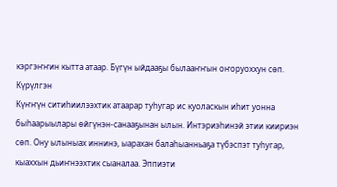кэргэҥҥин кытта атаар. Бүгүн ыйдааҕы былааҥҥын оҥоруоххун сөп.
Күрүлгэн
Күҥҥүн ситиһиилээхтик атаарар туһугар ис куоласкын иһит уонна быһаарыылары өйгүнэн-санааҕынан ылын. Интэриэһинэй этии киириэн сөп. Ону ылыныах иннинэ, ыарахан балаһыанньаҕа түбэспэт туһугар, кыаххын дьиҥнээхтик сыаналаа. Эппиэти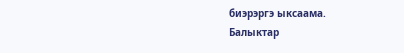биэрэргэ ыксаама.
Балыктар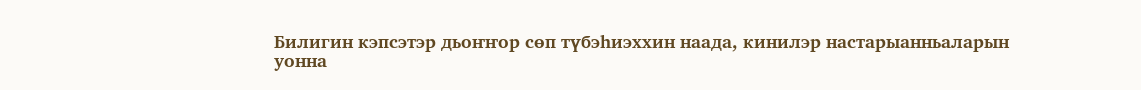Билигин кэпсэтэр дьоҥҥор сөп түбэһиэххин наада, кинилэр настарыанньаларын уонна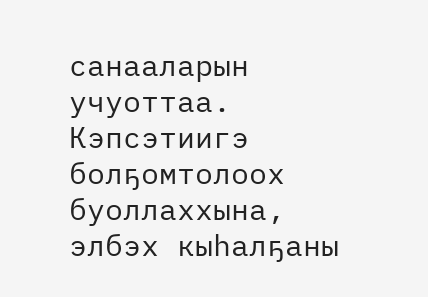санааларын учуоттаа. Кэпсэтиигэ болҕомтолоох буоллаххына, элбэх кыһалҕаны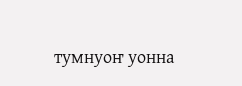тумнуоҥ уонна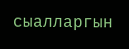сыалларгын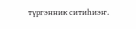түргэнник ситиһиэҥ.